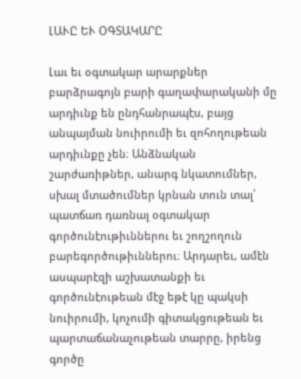ԼԱՒԸ ԵՒ ՕԳՏԱԿԱՐԸ

Լաւ եւ օգտակար արարքներ բարձրագոյն բարի գաղափարականի մը արդիւնք են ընդհանրապէս, բայց անպայման նուիրումի եւ զոհողութեան արդիւնքը չեն։ Անձնական շարժառիթներ, անարգ նկատումներ, սխալ մտածումներ կրնան տուն տալ՝ պատճառ դառնալ օգտակար գործունէութիւններու եւ շողշողուն բարեգործութիւններու։ Արդարեւ, ամէն ասպարէզի աշխատանքի եւ գործունէութեան մէջ եթէ կը պակսի նուիրումի, կոչումի գիտակցութեան եւ պարտաճանաչութեան տարրը, իրենց գործը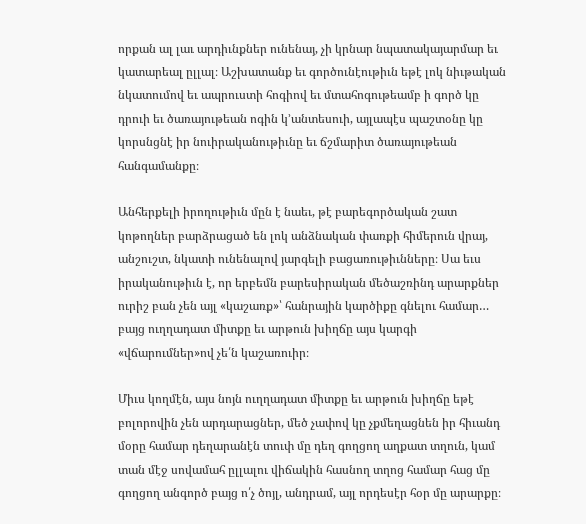որքան ալ լաւ արդիւնքներ ունենայ, չի կրնար նպատակայարմար եւ կատարեալ ըլլալ։ Աշխատանք եւ գործունէութիւն եթէ լոկ նիւթական նկատումով եւ ապրուստի հոգիով եւ մտահոգութեամբ ի գործ կը դրուի եւ ծառայութեան ոգին կ՚անտեսուի, այլապէս պաշտօնը կը կորսնցնէ իր նուիրականութիւնը եւ ճշմարիտ ծառայութեան հանգամանքը։

Անհերքելի իրողութիւն մըն է նաեւ, թէ բարեգործական շատ կոթողներ բարձրացած են լոկ անձնական փառքի հիմերուն վրայ, անշուշտ, նկատի ունենալով յարգելի բացառութիւնները։ Սա եւս իրականութիւն է, որ երբեմն բարեսիրական մեծաշռինդ արարքներ ուրիշ բան չեն այլ «կաշառք»՝ հանրային կարծիքը գնելու համար… բայց ուղղադատ միտքը եւ արթուն խիղճը այս կարգի «վճարումներ»ով չե՛ն կաշառուիր։

Միւս կողմէն, այս նոյն ուղղադատ միտքը եւ արթուն խիղճը եթէ բոլորովին չեն արդարացներ, մեծ չափով կը չքմեղացնեն իր հիւանդ մօրը համար դեղարանէն տուփ մը դեղ գողցող աղքատ տղուն, կամ տան մէջ սովամահ ըլլալու վիճակին հասնող տղոց համար հաց մը գողցող անգործ բայց ո՛չ ծոյլ, անդրամ, այլ որդեսէր հօր մը արարքը։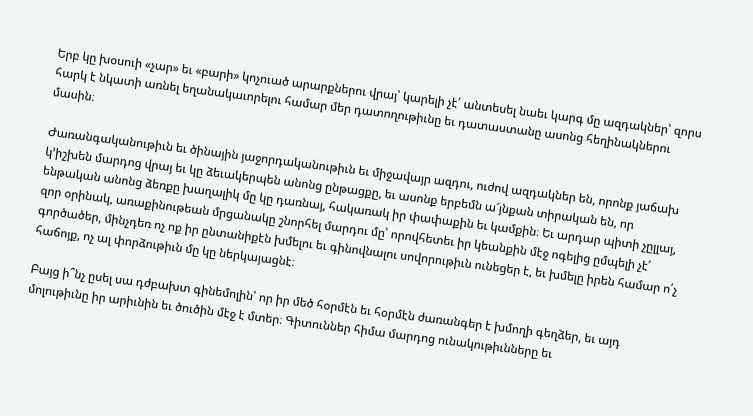Երբ կը խօսուի «չար» եւ «բարի» կոչուած արարքներու վրայ՝ կարելի չէ՛ անտեսել նաեւ կարգ մը ազդակներ՝ զորս հարկ է նկատի առնել եղանակաւորելու համար մեր դատողութիւնը եւ դատաստանը ասոնց հեղինակներու մասին։

Ժառանգականութիւն եւ ծինային յաջորդականութիւն եւ միջավայր ազդու, ուժով ազդակներ են, որոնք յաճախ կ՚իշխեն մարդոց վրայ եւ կը ձեւակերպեն անոնց ընթացքը, եւ ասոնք երբեմն ա՜յնքան տիրական են, որ ենթական անոնց ձեռքը խաղալիկ մը կը դառնայ, հակառակ իր փափաքին եւ կամքին։ Եւ արդար պիտի չըլլայ, զոր օրինակ, առաքինութեան մրցանակը շնորհել մարդու մը՝ որովհետեւ իր կեանքին մէջ ոգելից ըմպելի չէ՛ գործածեր, մինչդեռ ոչ ոք իր ընտանիքէն խմելու եւ գինովնալու սովորութիւն ունեցեր է, եւ խմելը իրեն համար ո՛չ հաճոյք, ոչ ալ փորձութիւն մը կը ներկայացնէ։

Բայց ի՞նչ ըսել սա դժբախտ գինեմոլին՝ որ իր մեծ հօրմէն եւ հօրմէն ժառանգեր է խմողի գեղձեր, եւ այդ մոլութիւնը իր արիւնին եւ ծուծին մէջ է մտեր։ Գիտուններ հիմա մարդոց ունակութիւնները եւ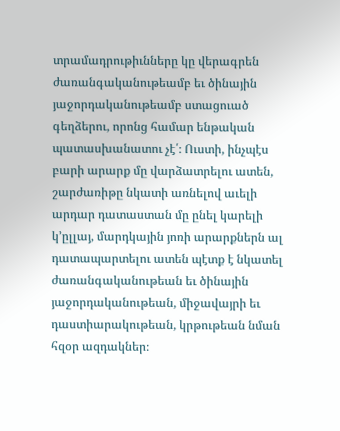տրամադրութիւնները կը վերագրեն ժառանգականութեամբ եւ ծինային յաջորդականութեամբ ստացուած գեղձերու, որոնց համար ենթական պատասխանատու չէ՛։ Ուստի, ինչպէս բարի արարք մը վարձատրելու ատեն, շարժառիթը նկատի առնելով աւելի արդար դատաստան մը ընել կարելի կ՚ըլլայ, մարդկային յոռի արարքներն ալ դատապարտելու ատեն պէտք է նկատել ժառանգականութեան եւ ծինային յաջորդականութեան, միջավայրի եւ դաստիարակութեան, կրթութեան նման հզօր ազդակներ։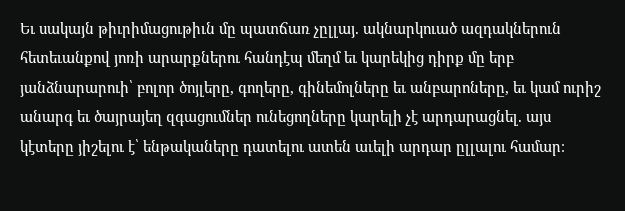Եւ սակայն թիւրիմացութիւն մը պատճառ չըլլայ. ակնարկուած ազդակներուն հետեւանքով յոռի արարքներու հանդէպ մեղմ եւ կարեկից դիրք մը երբ յանձնարարուի՝ բոլոր ծոյլերը, գողերը, գինեմոլները եւ անբարոները, եւ կամ ուրիշ անարգ եւ ծայրայեղ զգացումներ ունեցողները կարելի չէ արդարացնել. այս կէտերը յիշելու է՝ ենթակաները դատելու ատեն աւելի արդար ըլլալու համար։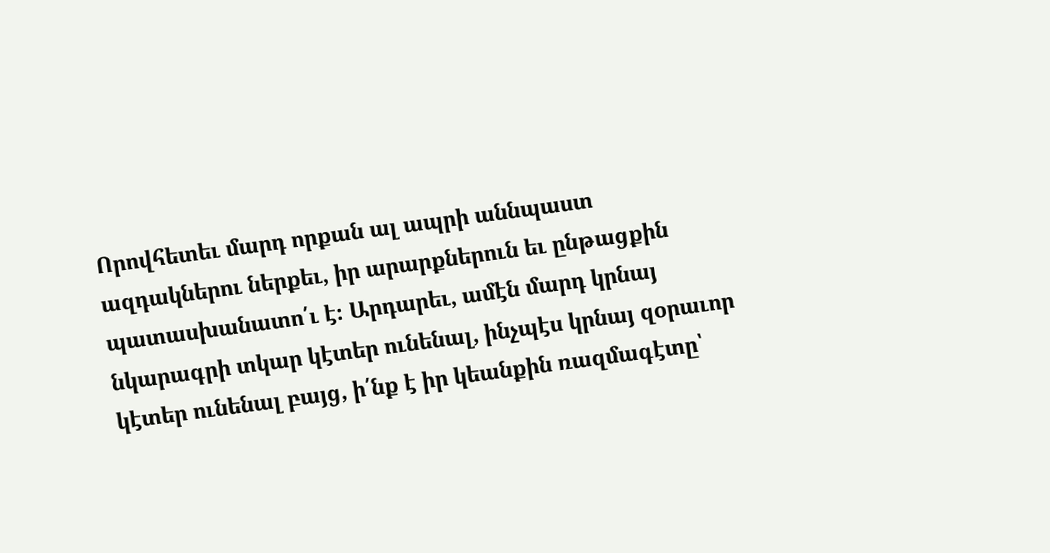Որովհետեւ մարդ որքան ալ ապրի աննպաստ ազդակներու ներքեւ, իր արարքներուն եւ ընթացքին պատասխանատո՛ւ է։ Արդարեւ, ամէն մարդ կրնայ նկարագրի տկար կէտեր ունենալ, ինչպէս կրնայ զօրաւոր կէտեր ունենալ բայց, ի՛նք է իր կեանքին ռազմագէտը՝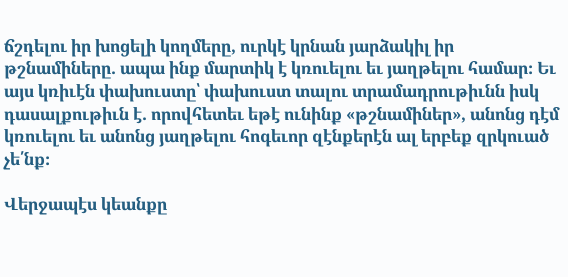ճշդելու իր խոցելի կողմերը, ուրկէ կրնան յարձակիլ իր թշնամիները. ապա ինք մարտիկ է կռուելու եւ յաղթելու համար։ Եւ այս կռիւէն փախուստը՝ փախուստ տալու տրամադրութիւնն իսկ դասալքութիւն է. որովհետեւ եթէ ունինք «թշնամիներ», անոնց դէմ կռուելու եւ անոնց յաղթելու հոգեւոր զէնքերէն ալ երբեք զրկուած չե՛նք։

Վերջապէս կեանքը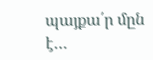պայքա՛ր մըն է…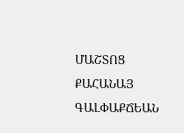ՄԱՇՏՈՑ ՔԱՀԱՆԱՅ ԳԱԼՓԱՔՃԵԱՆ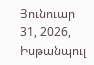Յունուար 31, 2026, Իսթանպուլ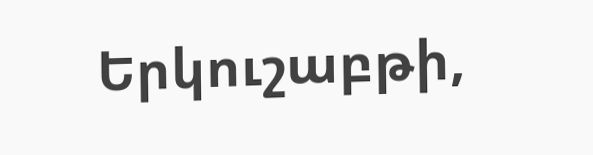Երկուշաբթի,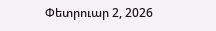Փետրուար 2, 2026